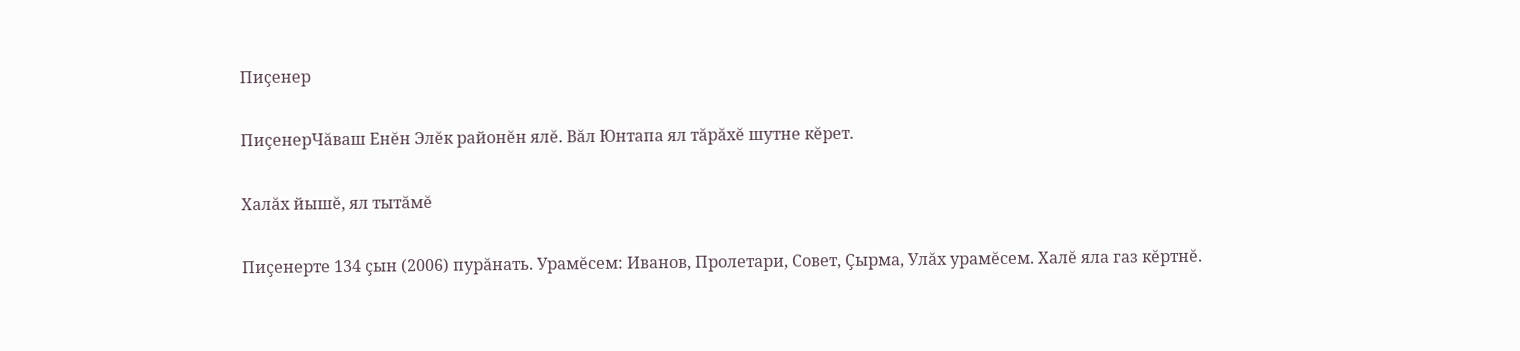Пиçенер

ПиçенерЧăваш Енĕн Элĕк районĕн ялĕ. Вăл Юнтапа ял тăрăхĕ шутне кĕрет.

Халăх йышĕ, ял тытăмĕ

Пиçенерте 134 çын (2006) пурăнать. Урамĕсем: Иванов, Пролетари, Совет, Çырма, Улăх урамĕсем. Халĕ яла газ кĕртнĕ.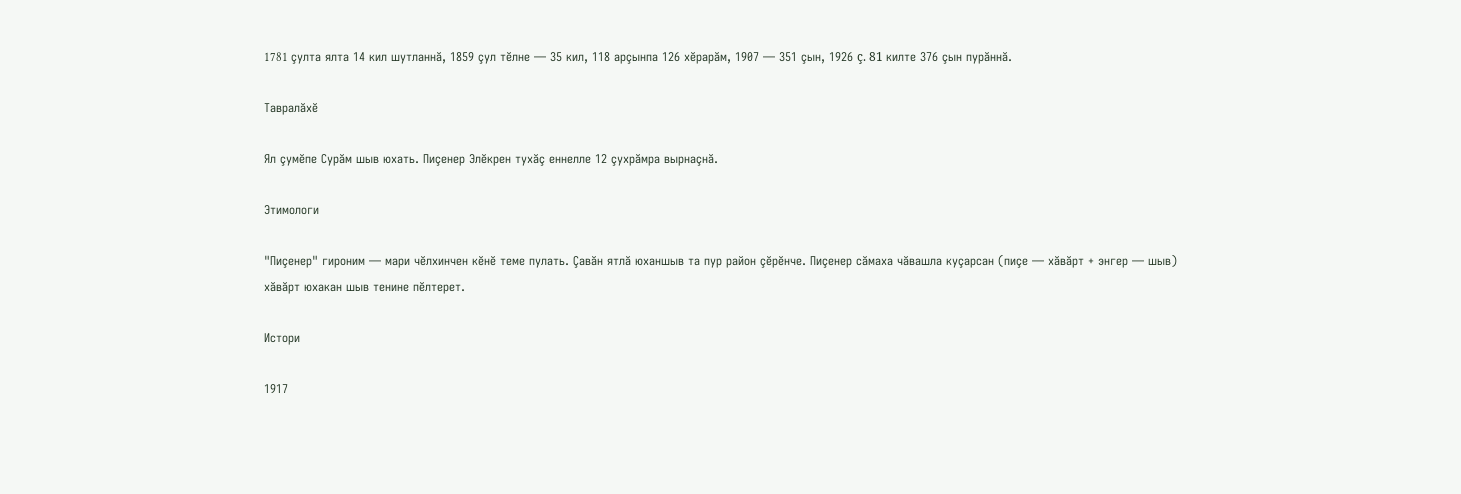1781 çулта ялта 14 кил шутланнă, 1859 çул тĕлне — 35 кил, 118 арçынпа 126 хĕрарăм, 1907 — 351 çын, 1926 ç. 81 килте 376 çын пурăннă.

Тавралăхĕ

Ял çумĕпе Сурăм шыв юхать. Пиçенер Элĕкрен тухăç еннелле 12 çухрăмра вырнаçнă.

Этимологи

"Пиçенер" гироним — мари чĕлхинчен кĕнĕ теме пулать. Çавăн ятлă юханшыв та пур район çĕрĕнче. Пиçенер сăмаха чăвашла куçарсан (пиçе — хăвăрт + энгер — шыв) хăвăрт юхакан шыв тенине пĕлтерет.

Истори

1917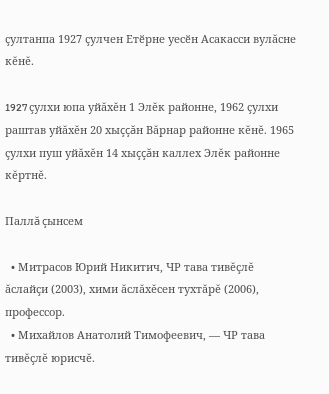çултанпа 1927 çулчен Етӗрне уесӗн Асакасси вулăсне кĕнĕ.

1927 çулхи юпа уйăхĕн 1 Элĕк районне, 1962 çулхи раштав уйăхĕн 20 хыççăн Вăрнар районне кĕнĕ. 1965 çулхи пуш уйăхĕн 14 хыççăн каллех Элĕк районне кĕртнĕ.

Паллă çынсем

  • Митрасов Юрий Никитич, ЧР тава тивĕçлĕ ăслайçи (2003), хими ăслăхĕсен тухтăрĕ (2006), профессор.
  • Михайлов Анатолий Тимофеевич, — ЧР тава тивĕçлĕ юрисчĕ.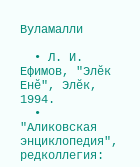Вуламалли

  • Л. И. Ефимов, "Элĕк Енĕ", Элĕк, 1994.
  • "Аликовская энциклопедия", редколлегия: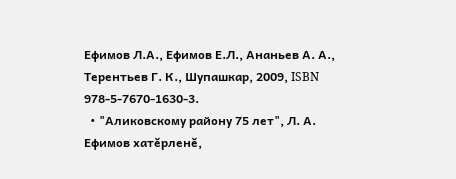Ефимов Л.А., Ефимов Е.Л., Ананьев А. А., Терентьев Г. К., Шупашкар, 2009, ISBN 978-5-7670-1630-3.
  • "Аликовскому району 75 лет", Л. А. Ефимов хатĕрленĕ,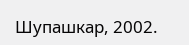Шупашкар, 2002.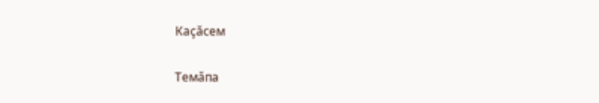Каçăсем

Темӑпа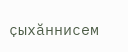ҫыхӑннисем